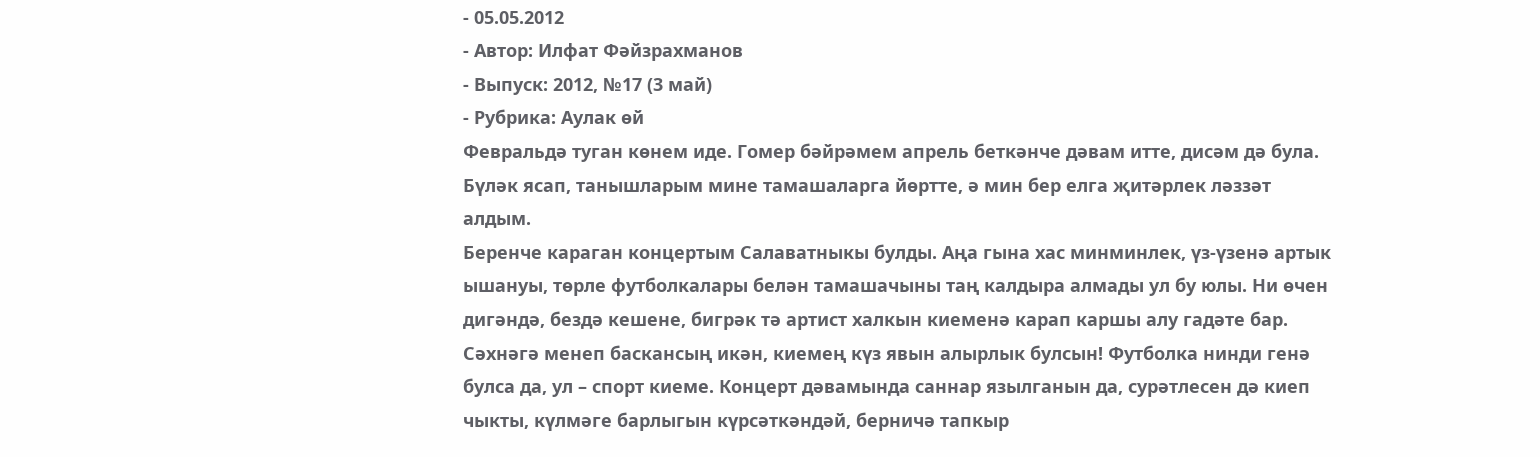- 05.05.2012
- Автор: Илфат Фәйзрахманов
- Выпуск: 2012, №17 (3 май)
- Рубрика: Аулак өй
Февральдә туган көнем иде. Гомер бәйрәмем апрель беткәнче дәвам итте, дисәм дә була. Бүләк ясап, танышларым мине тамашаларга йөртте, ә мин бер елга җитәрлек ләззәт алдым.
Беренче караган концертым Салаватныкы булды. Аңа гына хас минминлек, үз-үзенә артык ышануы, төрле футболкалары белән тамашачыны таң калдыра алмады ул бу юлы. Ни өчен дигәндә, бездә кешене, бигрәк тә артист халкын киеменә карап каршы алу гадәте бар. Сәхнәгә менеп баскансың икән, киемең күз явын алырлык булсын! Футболка нинди генә булса да, ул – спорт киеме. Концерт дәвамында саннар язылганын да, сурәтлесен дә киеп чыкты, күлмәге барлыгын күрсәткәндәй, берничә тапкыр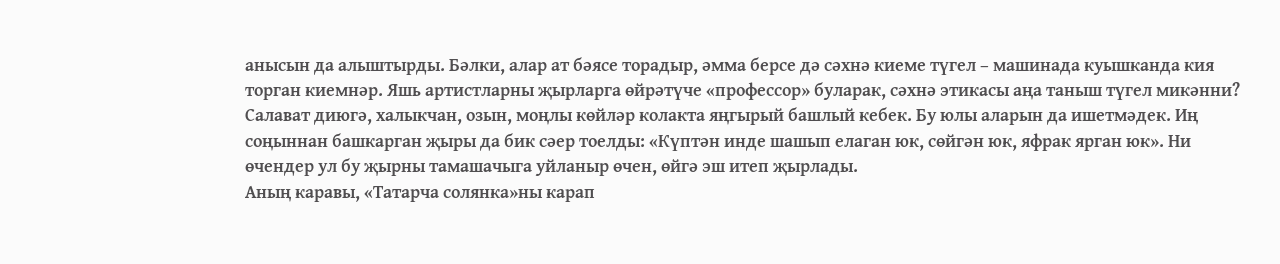анысын да алыштырды. Бәлки, алар ат бәясе торадыр, әмма берсе дә сәхнә киеме түгел – машинада куышканда кия торган киемнәр. Яшь артистларны җырларга өйрәтүче «профессор» буларак, сәхнә этикасы аңа таныш түгел микәнни?
Салават диюгә, халыкчан, озын, моңлы көйләр колакта яңгырый башлый кебек. Бу юлы аларын да ишетмәдек. Иң соңыннан башкарган җыры да бик сәер тоелды: «Күптән инде шашып елаган юк, сөйгән юк, яфрак ярган юк». Ни өчендер ул бу җырны тамашачыга уйланыр өчен, өйгә эш итеп җырлады.
Аның каравы, «Татарча солянка»ны карап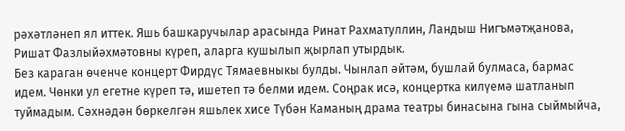рәхәтләнеп ял иттек. Яшь башкаручылар арасында Ринат Рахматуллин, Ландыш Нигъмәтҗанова, Ришат Фазлыйәхмәтовны күреп, аларга кушылып җырлап утырдык.
Без караган өченче концерт Фирдүс Тямаевныкы булды. Чынлап әйтәм, бушлай булмаса, бармас идем. Чөнки ул егетне күреп тә, ишетеп тә белми идем. Соңрак исә, концертка килүемә шатланып туймадым. Сәхнәдән бөркелгән яшьлек хисе Түбән Каманың драма театры бинасына гына сыймыйча,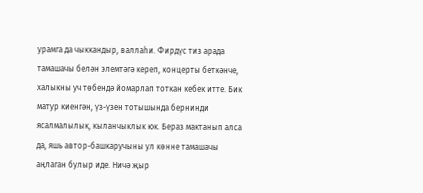урамга да чыккандыр, валлаһи. Фирдүс тиз арада тамашачы белән элемтәгә кереп, концерты беткәнче, халыкны уч төбендә йомарлап тоткан кебек итте. Бик матур киенгән, үз-үзен тотышында бернинди ясалмалылык, кыланчыклык юк. Бераз мактанып алса да, яшь автор-башкаручыны ул көнне тамашачы аңлаган булыр иде. Ничә җыр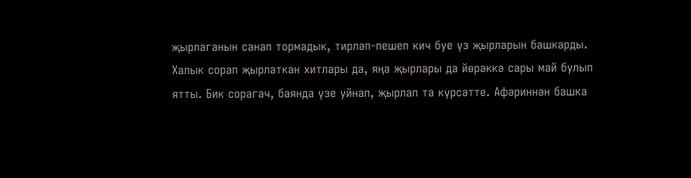җырлаганын санап тормадык, тирләп-пешеп кич буе үз җырларын башкарды. Халык сорап җырлаткан хитлары да, яңа җырлары да йөрәккә сары май булып ятты. Бик сорагач, баянда үзе уйнап, җырлап та күрсәтте. Афәриннән башка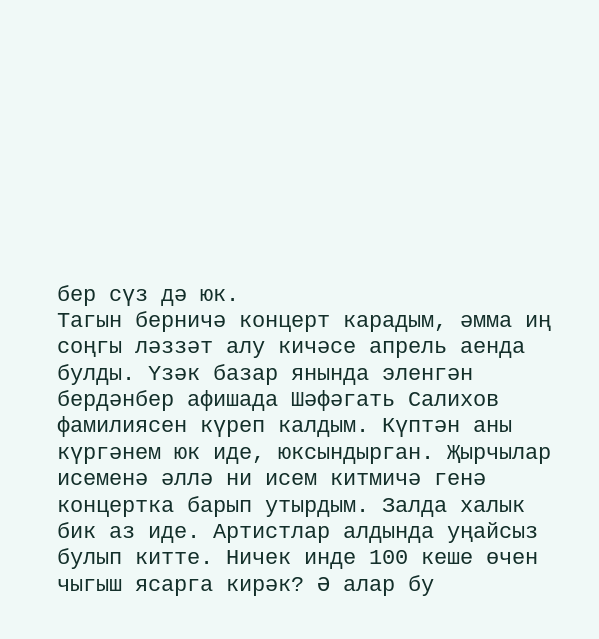бер сүз дә юк.
Тагын берничә концерт карадым, әмма иң соңгы ләззәт алу кичәсе апрель аенда булды. Үзәк базар янында эленгән бердәнбер афишада Шәфәгать Салихов фамилиясен күреп калдым. Күптән аны күргәнем юк иде, юксындырган. Җырчылар исеменә әллә ни исем китмичә генә концертка барып утырдым. Залда халык бик аз иде. Артистлар алдында уңайсыз булып китте. Ничек инде 100 кеше өчен чыгыш ясарга кирәк? Ә алар бу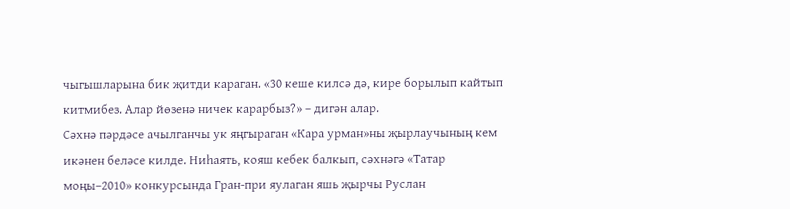чыгышларына бик җитди караган. «30 кеше килсә дә, кире борылып кайтып китмибез. Алар йөзенә ничек карарбыз?» – дигән алар.
Сәхнә пәрдәсе ачылганчы ук яңгыраган «Кара урман»ны җырлаучының кем икәнен беләсе килде. Ниһаять, кояш кебек балкып, сәхнәгә «Татар моңы–2010» конкурсында Гран-при яулаган яшь җырчы Руслан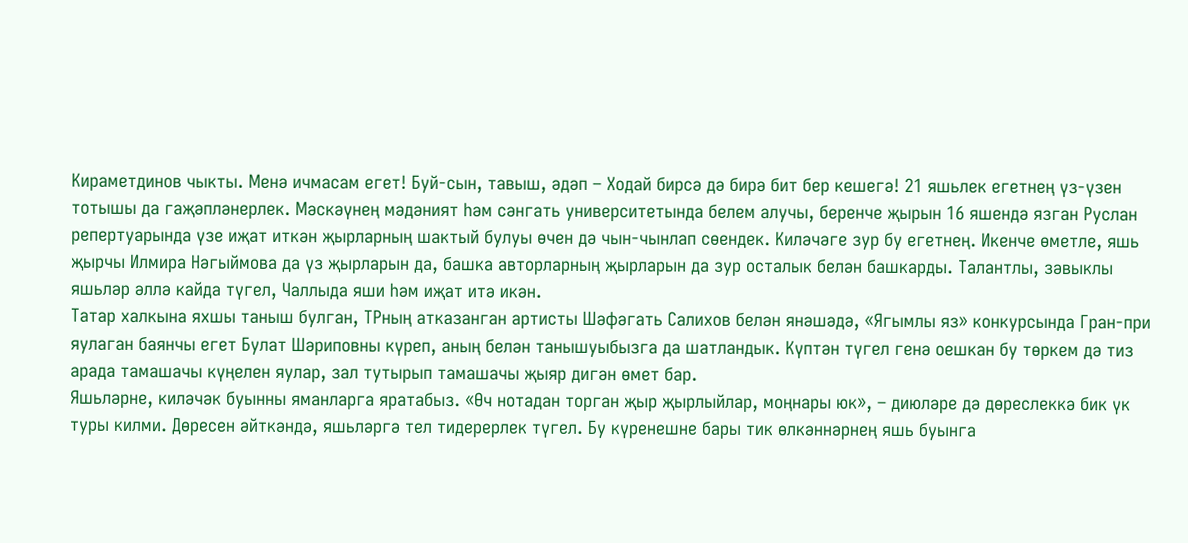Кираметдинов чыкты. Менә ичмасам егет! Буй-сын, тавыш, әдәп – Ходай бирсә дә бирә бит бер кешегә! 21 яшьлек егетнең үз-үзен тотышы да гаҗәпләнерлек. Мәскәүнең мәдәният һәм сәнгать университетында белем алучы, беренче җырын 16 яшендә язган Руслан репертуарында үзе иҗат иткән җырларның шактый булуы өчен дә чын-чынлап сөендек. Киләчәге зур бу егетнең. Икенче өметле, яшь җырчы Илмира Нәгыймова да үз җырларын да, башка авторларның җырларын да зур осталык белән башкарды. Талантлы, зәвыклы яшьләр әллә кайда түгел, Чаллыда яши һәм иҗат итә икән.
Татар халкына яхшы таныш булган, ТРның атказанган артисты Шәфәгать Салихов белән янәшәдә, «Ягымлы яз» конкурсында Гран-при яулаган баянчы егет Булат Шәриповны күреп, аның белән танышуыбызга да шатландык. Күптән түгел генә оешкан бу төркем дә тиз арада тамашачы күңелен яулар, зал тутырып тамашачы җыяр дигән өмет бар.
Яшьләрне, киләчәк буынны яманларга яратабыз. «Өч нотадан торган җыр җырлыйлар, моңнары юк», – диюләре дә дөреслеккә бик үк туры килми. Дөресен әйткәндә, яшьләргә тел тидерерлек түгел. Бу күренешне бары тик өлкәннәрнең яшь буынга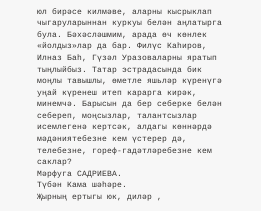юл бирәсе килмәве, аларны кысрыклап чыгаруларыннан куркуы белән аңлатырга була. Бәхәсләшмим, арада өч көнлек «йолдыз»лар да бар. Филүс Каһиров, Илназ Баһ, Гүзәл Уразоваларны яратып тыңлыйбыз. Татар эстрадасында бик моңлы тавышлы, өметле яшьләр күренүгә уңай күренеш итеп карарга кирәк, минемчә. Барысын да бер себерке белән себереп, моңсызлар, талантсызлар исемлегенә кертсәк, алдагы көннәрдә мәдәниятебезне кем үстерер дә, телебезне, гореф-гадәтләребезне кем саклар?
Мәрфуга САДРИЕВА.
Түбән Кама шәһәре.
Җырның ертыгы юк, диләр ,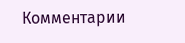Комментарии